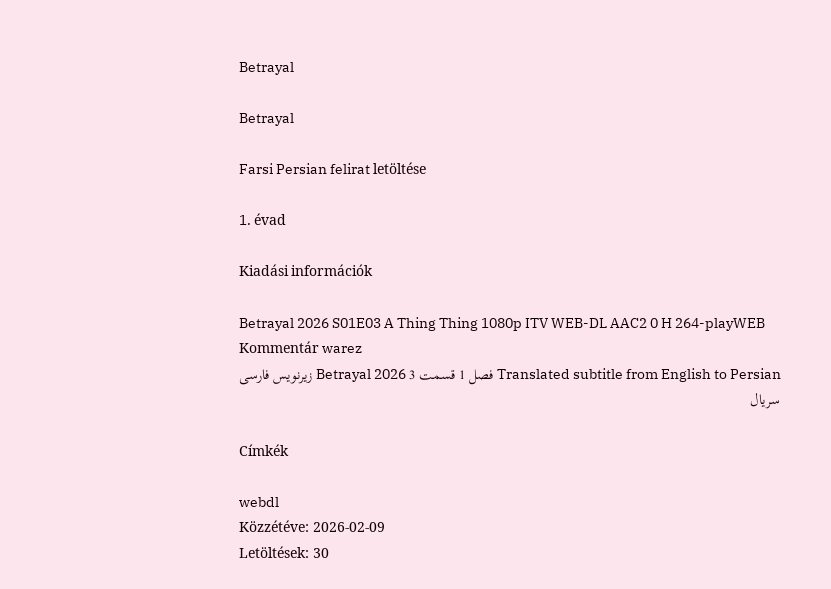Betrayal

Betrayal

Farsi Persian felirat letöltése

1. évad

Kiadási információk

Betrayal 2026 S01E03 A Thing Thing 1080p ITV WEB-DL AAC2 0 H 264-playWEB
Kommentár warez
Translated subtitle from English to Persian فصل 1 قسمت 3 Betrayal 2026 زیرنویس فارسی سریال

Címkék

webdl
Közzétéve: 2026-02-09
Letöltések: 30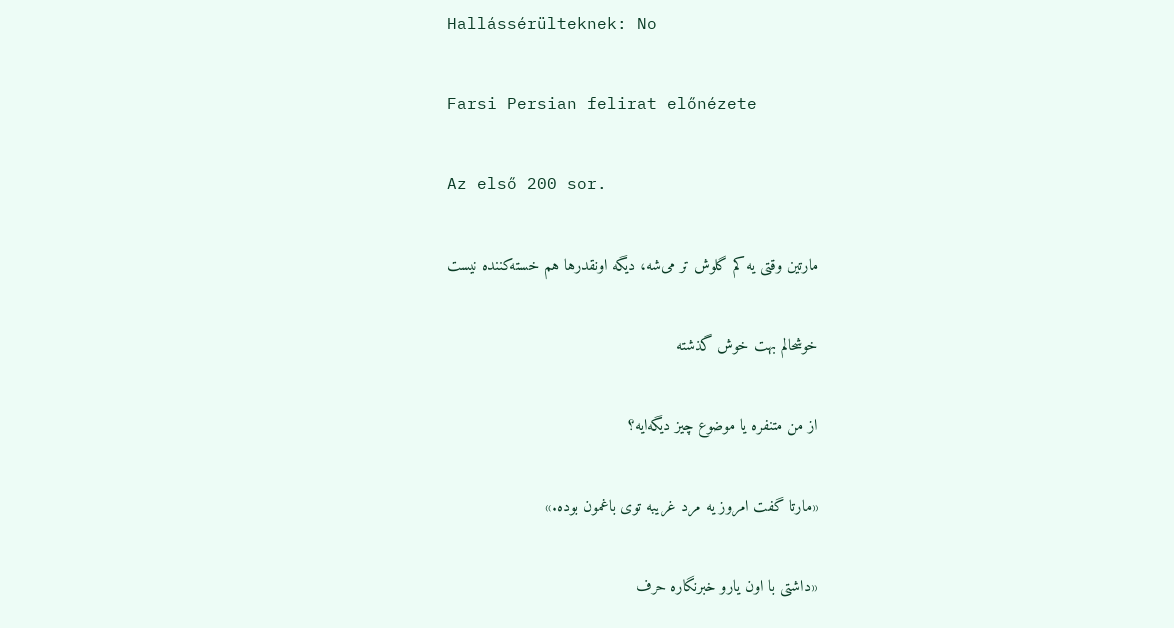Hallássérülteknek: No

Farsi Persian felirat előnézete

Az első 200 sor.

مارتین وقتی یه کم گلوش تر می‌شه، دیگه اونقدرها هم خسته‌کننده نیست

خوشحالم بهت خوش گذشته

از من متنفره یا موضوع چیز دیگه‌ایه؟

«مارتا گفت امروز یه مرد غریبه توی باغمون بوده.»

«داشتی با اون یارو خبرنگاره حرف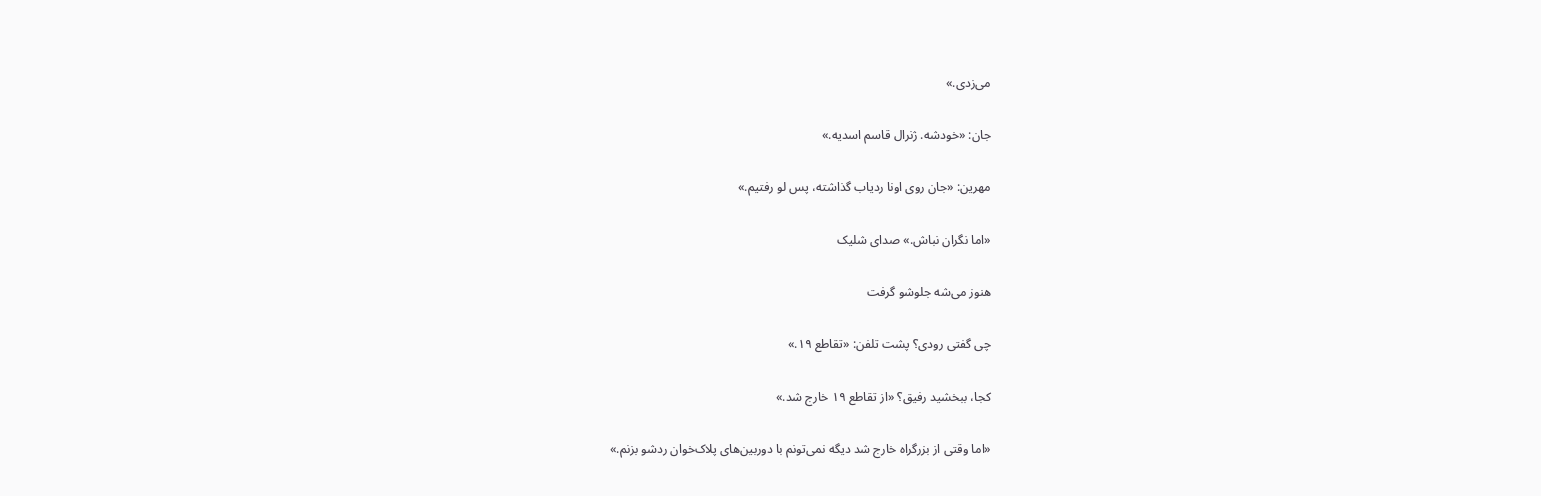می‌زدی.»

جان: «خودشه. ژنرال قاسم اسدیه.»

مهرین: «جان روی اونا ردیاب گذاشته، پس لو رفتیم.»

«اما نگران نباش.» صدای شلیک

هنوز می‌شه جلوشو گرفت

چی گفتی رودی؟ پشت تلفن: «تقاطع ۱۹.»

کجا، ببخشید رفیق؟ «از تقاطع ۱۹ خارج شد.»

«اما وقتی از بزرگراه خارج شد دیگه نمی‌تونم با دوربین‌های پلاک‌خوان ردشو بزنم.»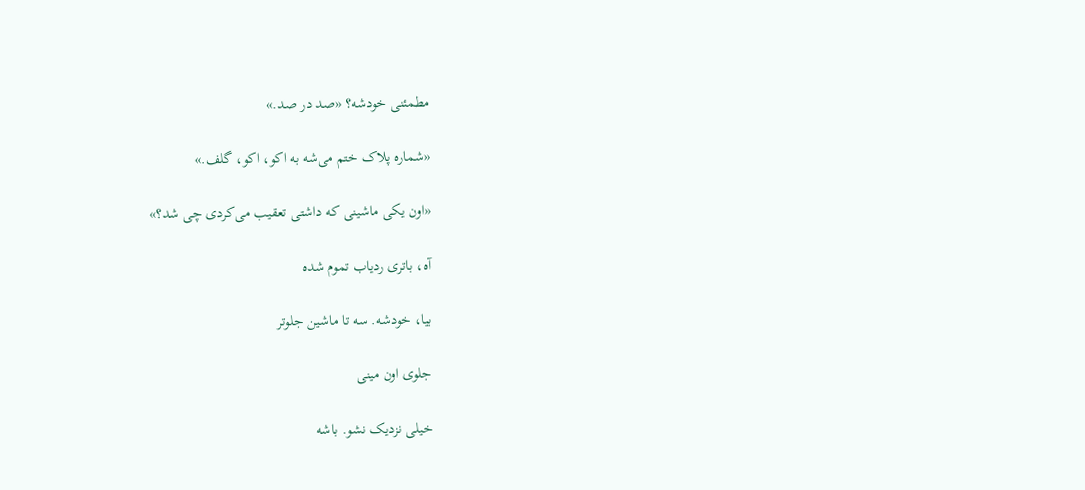مطمئنی خودشه؟ «صد در صد.»

«شماره پلاک ختم می‌شه به اکو، اکو، گلف.»

«اون یکی ماشینی که داشتی تعقیب می‌کردی چی شد؟»

آه، باتری ردیاب تموم شده

بیا، خودشه. سه تا ماشین جلوتر

جلوی اون مینی

خیلی نزدیک نشو. باشه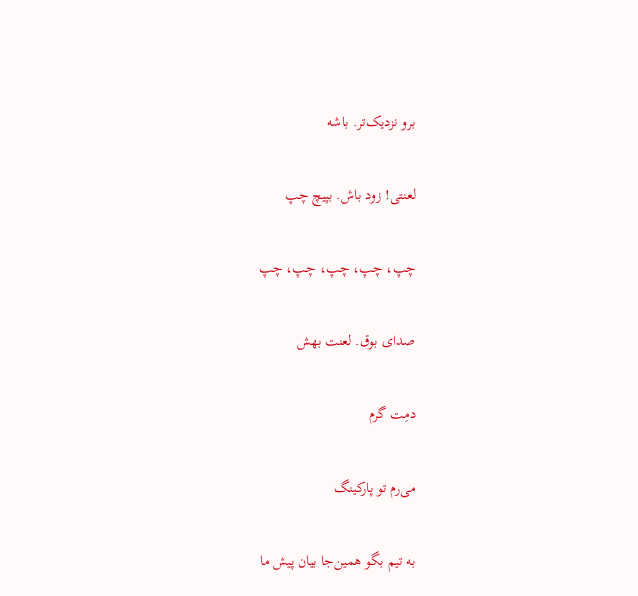برو نزدیک‌تر. باشه

لعنتی! زود باش. بپیچ چپ

چپ، چپ، چپ، چپ، چپ

صدای بوق. لعنت بهش

دمِت گرم

می‌رم تو پارکینگ

به تیم بگو همین‌جا بیان پیش ما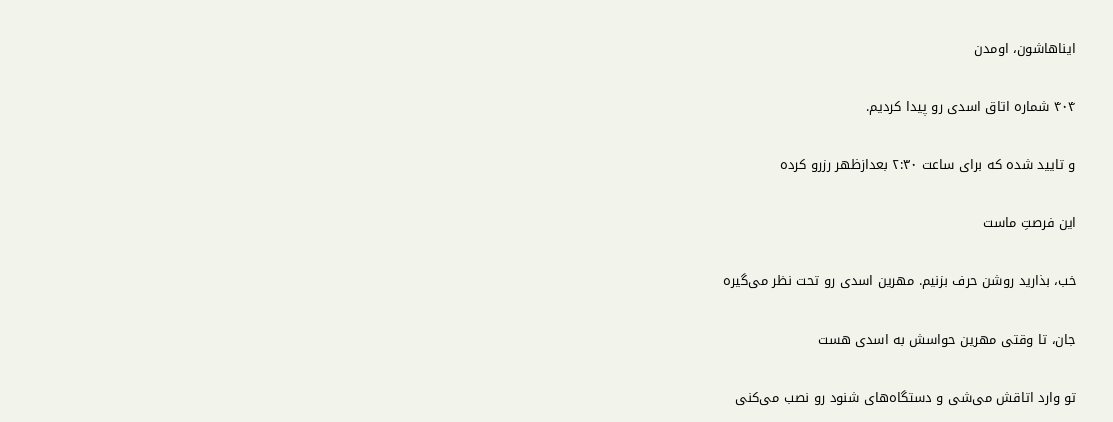ایناهاشون، اومدن

۴۰۴ شماره اتاق اسدی رو پیدا کردیم.

و تایید شده که برای ساعت ۲:۳۰ بعدازظهر رزرو کرده

این فرصتِ ماست

خب، بذارید روشن حرف بزنیم. مهرین اسدی رو تحت نظر می‌گیره

جان، تا وقتی مهرین حواسش به اسدی هست

تو وارد اتاقش می‌شی و دستگاه‌های شنود رو نصب می‌کنی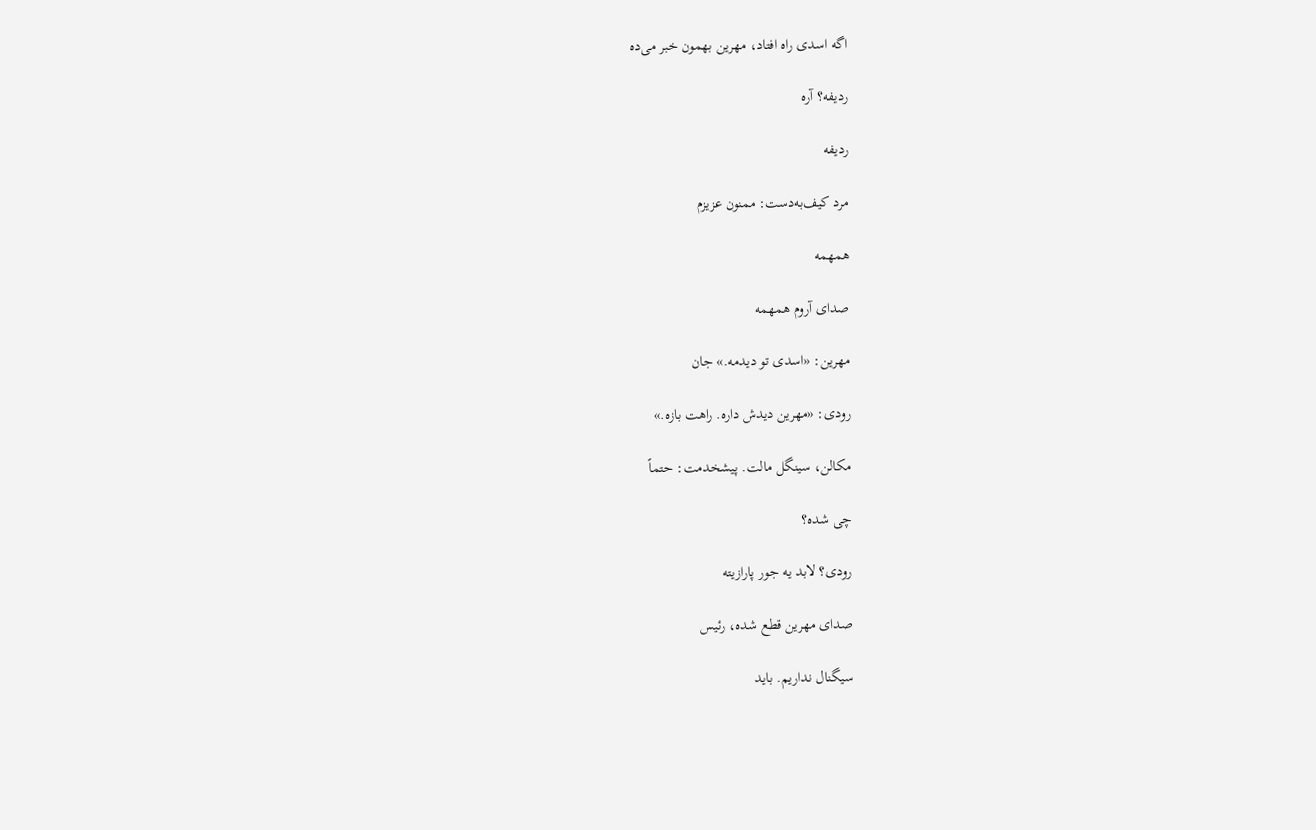اگه اسدی راه افتاد، مهرین بهمون خبر می‌ده

ردیفه؟ آره

ردیفه

مرد کیف‌به‌دست: ممنون عزیزم

همهمه

صدای آروم همهمه

مهرین: «اسدی تو دیدمه.» جان

رودی: «مهرین دیدش داره. راهت بازه.»

مکالن، سینگل مالت. پیشخدمت: حتماً

چی شده؟

رودی؟ لابد یه جور پارازیته

صدای مهرین قطع شده، رئیس

سیگنال نداریم. باید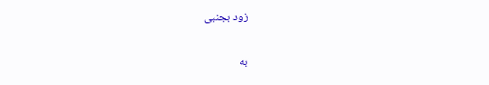زود بجنبی

به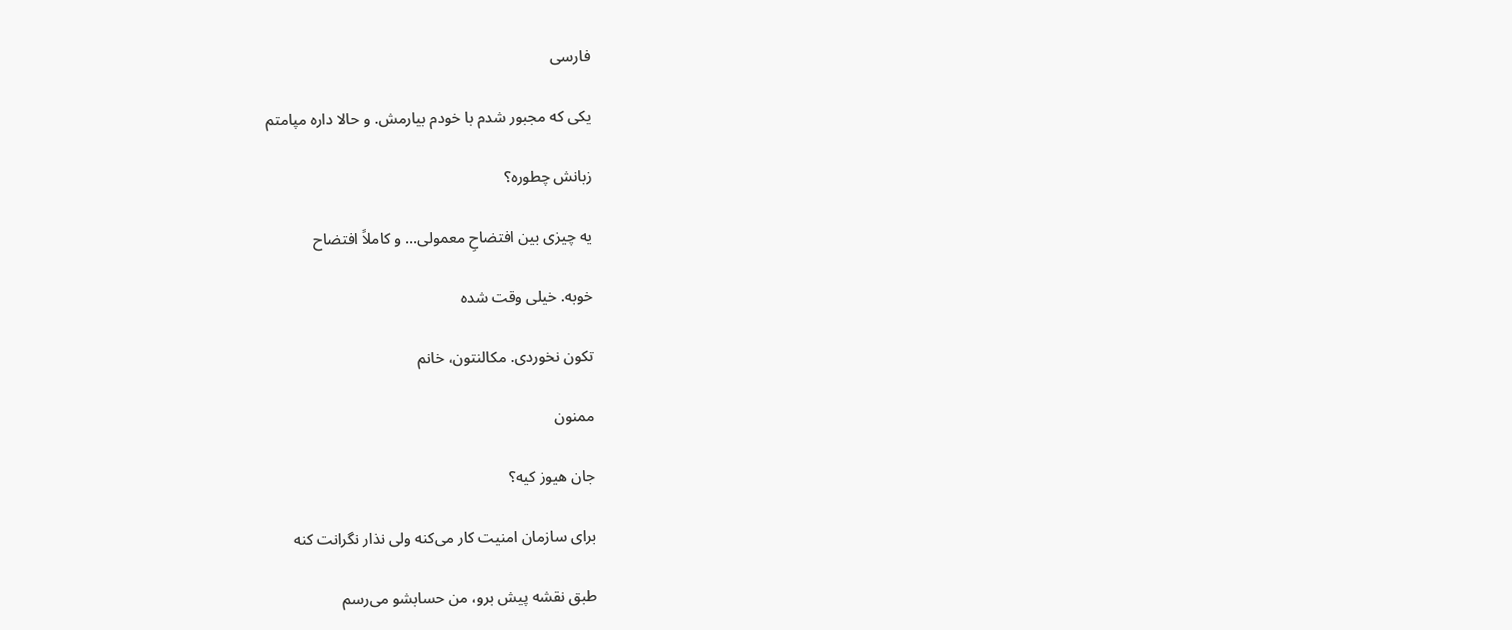فارسی

یکی که مجبور شدم با خودم بیارمش. و حالا داره مپامتم

زبانش چطوره؟

یه چیزی بین افتضاحِ معمولی... و کاملاً افتضاح

خوبه. خیلی وقت شده

تکون نخوردی. مکالنتون، خانم

ممنون

جان هیوز کیه؟

برای سازمان امنیت کار می‌کنه ولی نذار نگرانت کنه

طبق نقشه پیش برو، من حسابشو می‌رسم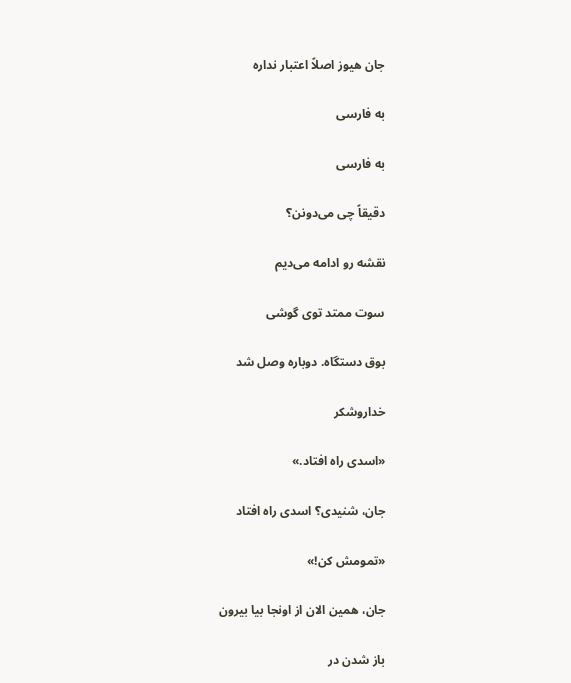جان هیوز اصلاً اعتبار نداره

به فارسی

به فارسی

دقیقاً چی می‌دونن؟

نقشه رو ادامه می‌دیم

سوت ممتد توی گوشی

بوق دستگاه. دوباره وصل شد

خداروشکر

«اسدی راه افتاد.»

جان، شنیدی؟ اسدی راه افتاد

«تمومش کن!»

جان، همین الان از اونجا بیا بیرون

باز شدن در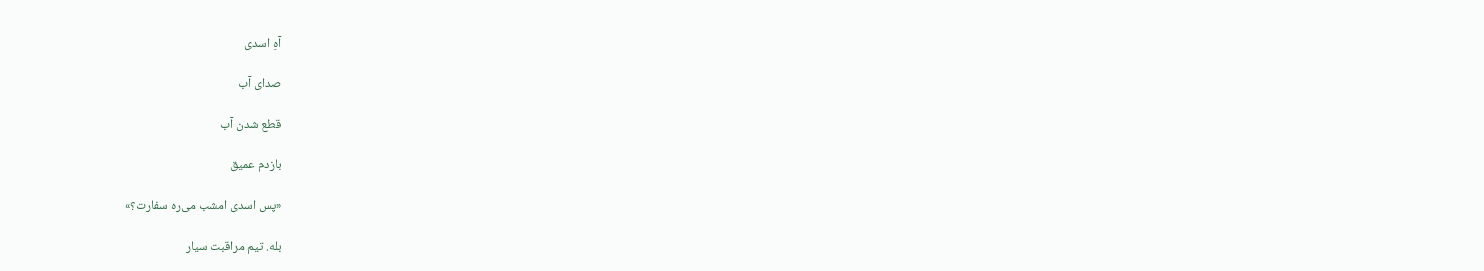آهِ اسدی

صدای آب

قطع شدن آب

بازدم عمیق

«پس اسدی امشب می‌ره سفارت؟»

بله. تیم مراقبت سیار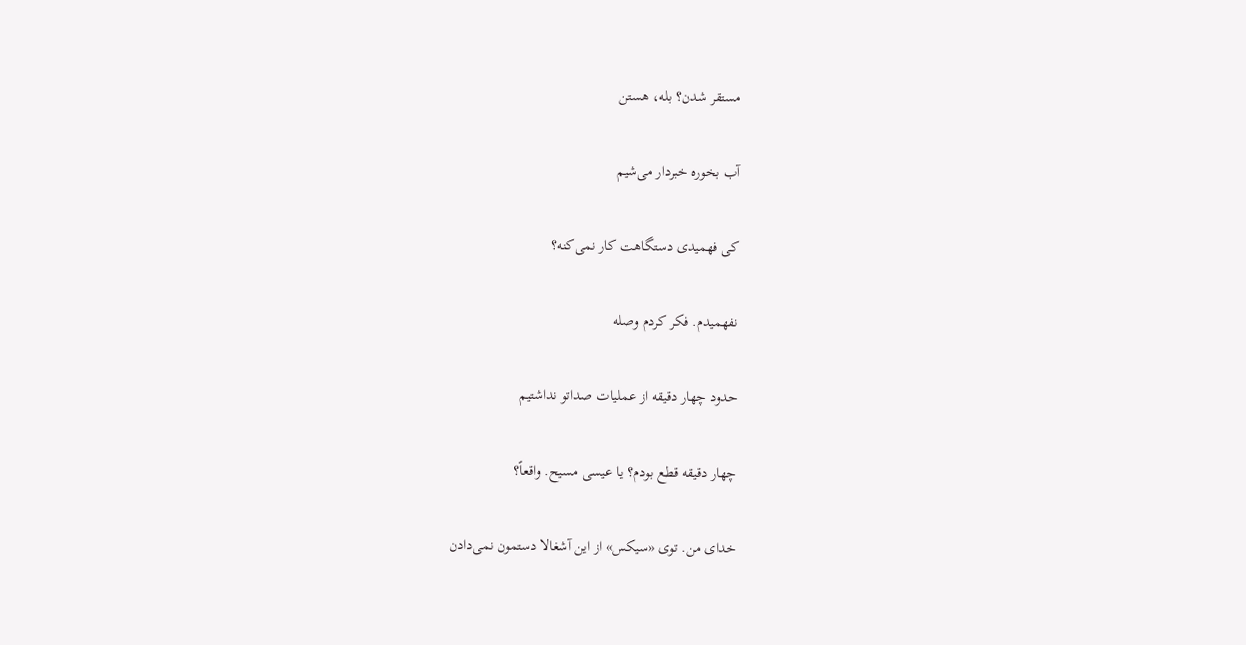مستقر شدن؟ بله، هستن

آب بخوره خبردار می‌شیم

کی فهمیدی دستگاهت کار نمی‌کنه؟

نفهمیدم. فکر کردم وصله

حدود چهار دقیقه از عملیات صداتو نداشتیم

چهار دقیقه قطع بودم؟ یا عیسی مسیح. واقعاً؟

خدای من. توی «سیکس» از این آشغالا دستمون نمی‌دادن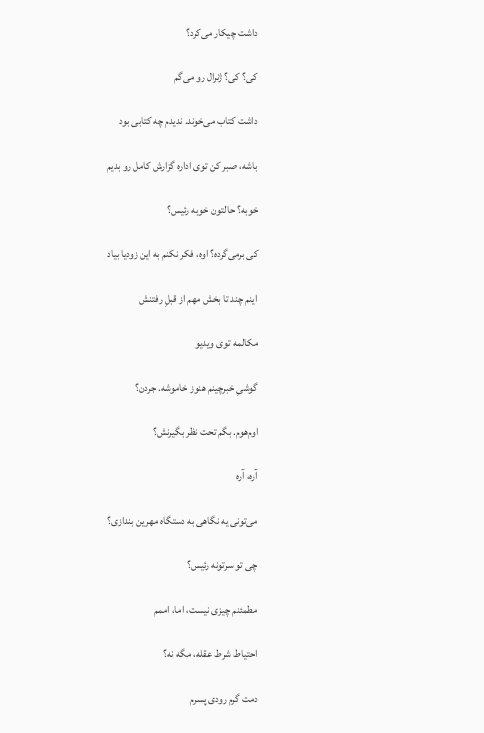داشت چیکار می‌کرد؟

کی؟ کی؟ ژنرال رو می‌گم

داشت کتاب می‌خوند. ندیدم چه کتابی بود

باشه، صبر کن توی اداره گزارش کامل رو بدیم

خوبه؟ حالتون خوبه رئیس؟

کی برمی‌گرده؟ اوه، فکر نکنم به این زودیا بیاد

اینم چند تا بخش مهم از قبلِ رفتنش

مکالمه توی ویدیو

گوشیِ خبرچینم هنوز خاموشه. جردن؟

اوم‌هوم. بگم تحت نظر بگیرنش؟

آره، آره

می‌تونی یه نگاهی به دستگاه مهرین بندازی؟

چی تو سرتونه رئیس؟

مطمئنم چیزی نیست، اما، اممم

احتیاط شرط عقله، مگه نه؟

دمت گرم رودی پسرم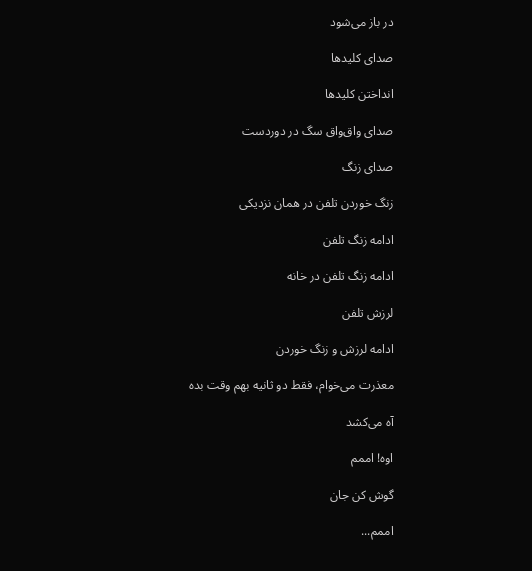در باز می‌شود

صدای کلیدها

انداختن کلیدها

صدای واق‌واق سگ در دوردست

صدای زنگ

زنگ خوردن تلفن در همان نزدیکی

ادامه زنگ تلفن

ادامه زنگ تلفن در خانه

لرزش تلفن

ادامه لرزش و زنگ خوردن

معذرت می‌خوام، فقط دو ثانیه بهم وقت بده

آه می‌کشد

اوه! اممم

گوش کن جان

اممم...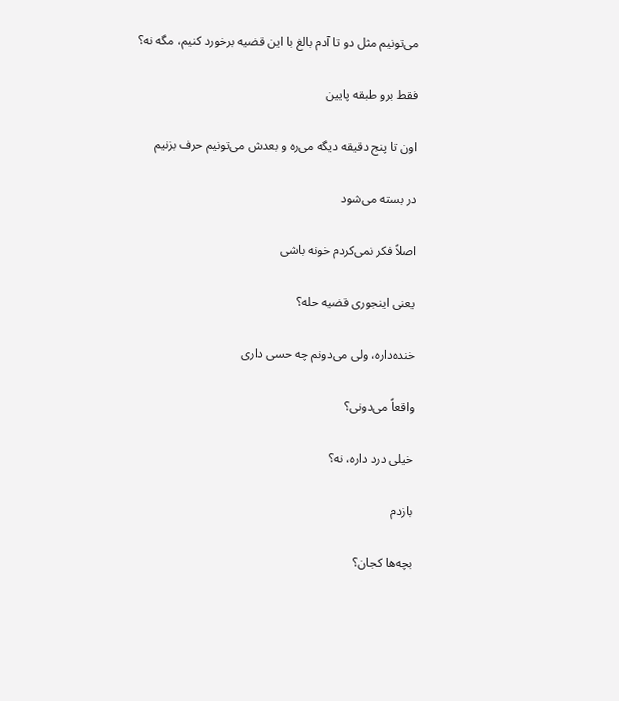می‌تونیم مثل دو تا آدم بالغ با این قضیه برخورد کنیم، مگه نه؟

فقط برو طبقه پایین

اون تا پنج دقیقه دیگه می‌ره و بعدش می‌تونیم حرف بزنیم

در بسته می‌شود

اصلاً فکر نمی‌کردم خونه باشی

یعنی اینجوری قضیه حله؟

خنده‌داره، ولی می‌دونم چه حسی داری

واقعاً می‌دونی؟

خیلی درد داره، نه؟

بازدم

بچه‌ها کجان؟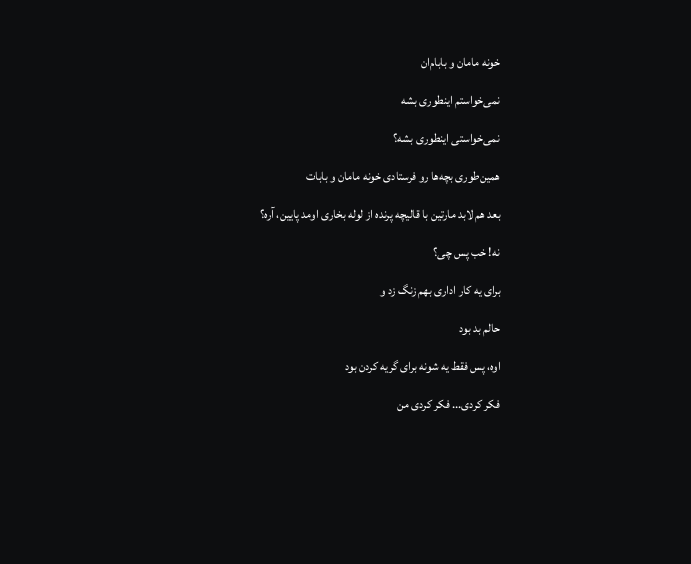خونه مامان و بابام‌ان

نمی‌خواستم اینطوری بشه

نمی‌خواستی اینطوری بشه؟

همین‌طوری بچه‌ها رو فرستادی خونه مامان و بابات

بعد هم لابد مارتین با قالیچه پرنده از لوله بخاری اومد پایین، آره؟

نه! خب پس چی؟

برای یه کار اداری بهم زنگ زد و

حالم بد بود

اوه، پس فقط یه شونه برای گریه کردن بود

فکر کردی... فکر کردی من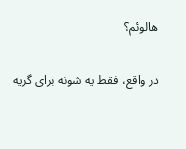هالوئم؟

در واقع، فقط یه شونه برای گریه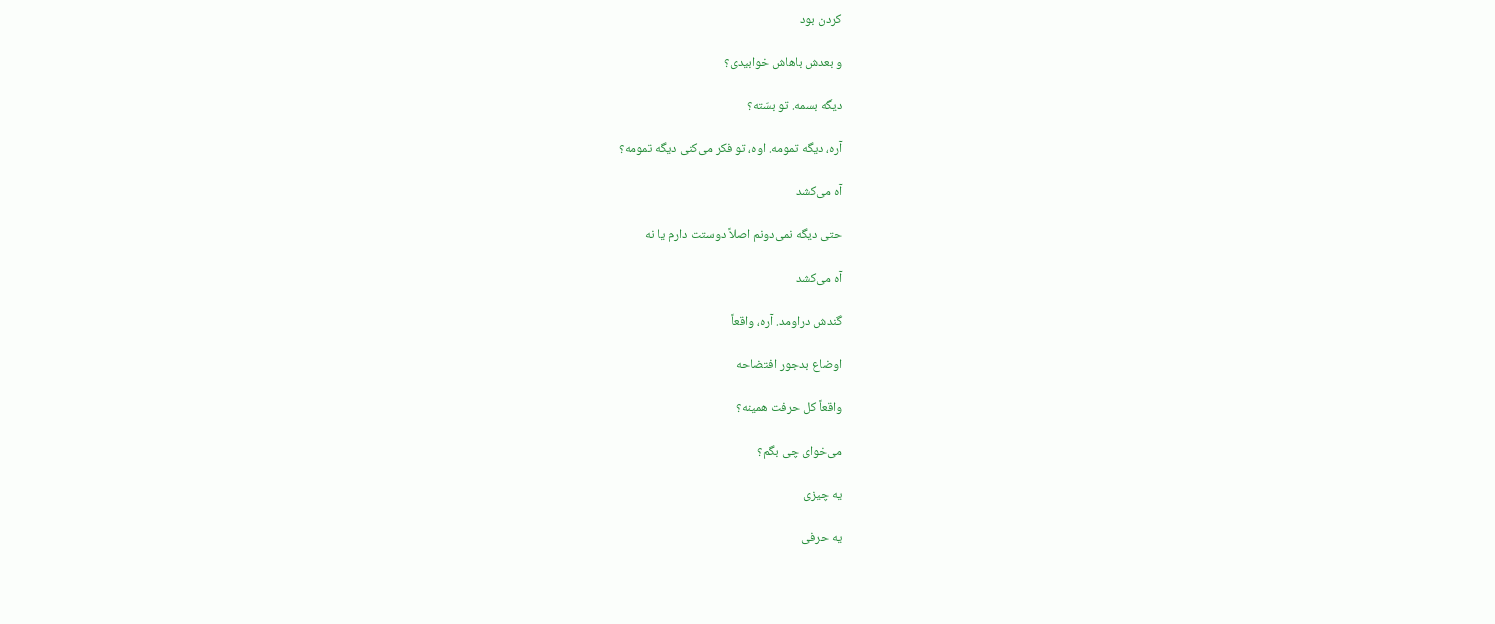کردن بود

و بعدش باهاش خوابیدی؟

دیگه بسمه. تو بسّته؟

آره، دیگه تمومه. اوه، تو فکر می‌کنی دیگه تمومه؟

آه می‌کشد

حتی دیگه نمی‌دونم اصلاً دوستت دارم یا نه

آه می‌کشد

گندش دراومد. آره، واقعاً

اوضاع بدجور افتضاحه

واقعاً کل حرفت همینه؟

می‌خوای چی بگم؟

یه چیزی

یه حرفی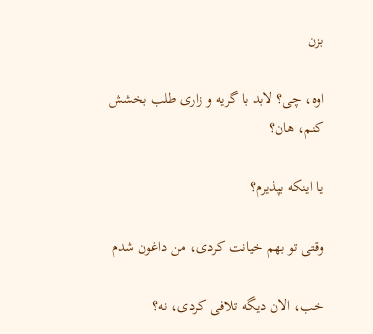بزن

اوه، چی؟ لابد با گریه و زاری طلب بخشش کنم، هان؟

یا اینکه بپذیرم؟

وقتی تو بهم خیانت کردی، من داغون شدم

خب، الان دیگه تلافی کردی، نه؟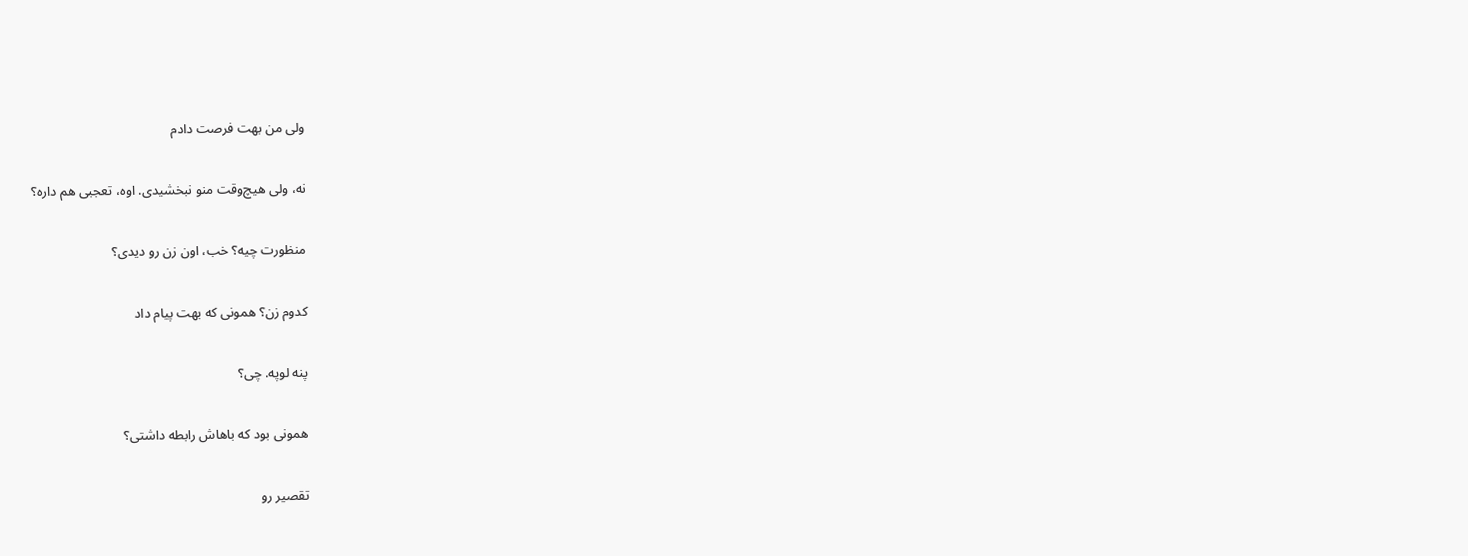ولی من بهت فرصت دادم

نه، ولی هیچ‌وقت منو نبخشیدی. اوه، تعجبی هم داره؟

منظورت چیه؟ خب، اون زن رو دیدی؟

کدوم زن؟ همونی که بهت پیام داد

پنه لوپه. چی؟

همونی بود که باهاش رابطه داشتی؟

تقصیر رو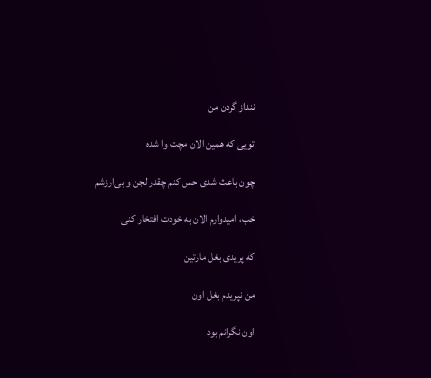ننداز گردن من

تویی که همین الان مچت وا شده

چون باعث شدی حس کنم چقدر لجن و بی‌ارزشم

خب، امیدوارم الان به خودت افتخار کنی

که پریدی بغل مارتین

من نپریدم بغل اون

اون نگرانم بود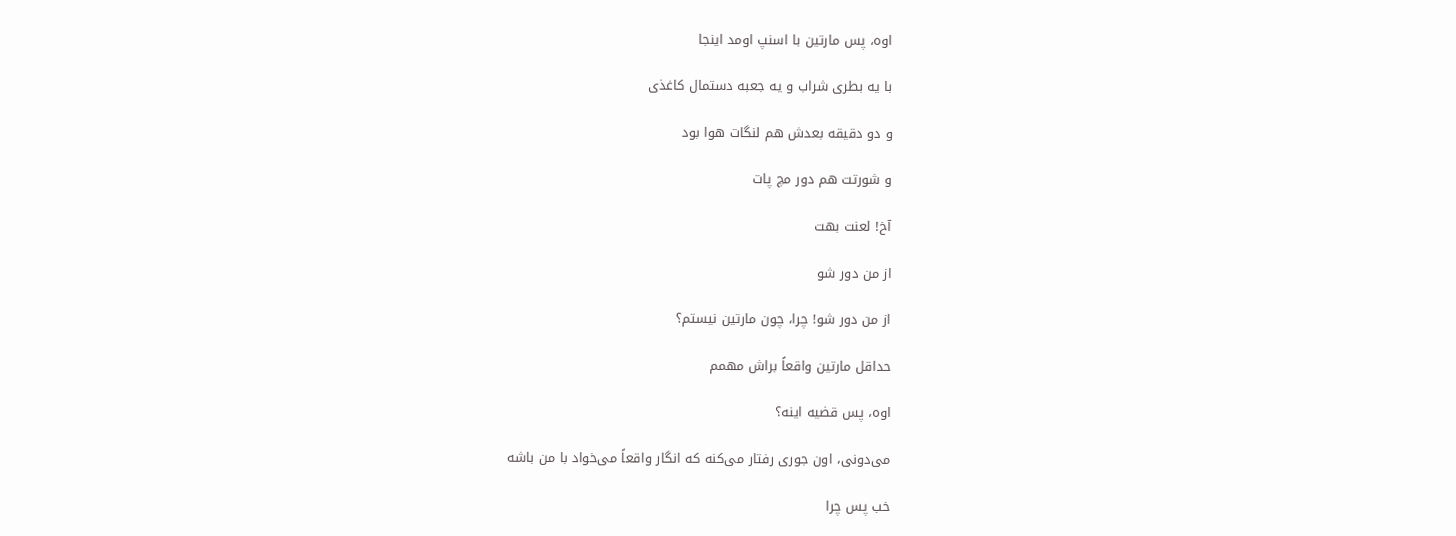اوه، پس مارتین با اسنپ اومد اینجا

با یه بطری شراب و یه جعبه دستمال کاغذی

و دو دقیقه بعدش هم لنگات هوا بود

و شورتت هم دور مچ پات

آخ! لعنت بهت

از من دور شو

از من دور شو! چرا، چون مارتین نیستم؟

حداقل مارتین واقعاً براش مهمم

اوه، پس قضیه اینه؟

می‌دونی، اون جوری رفتار می‌کنه که انگار واقعاً می‌خواد با من باشه

خب پس چرا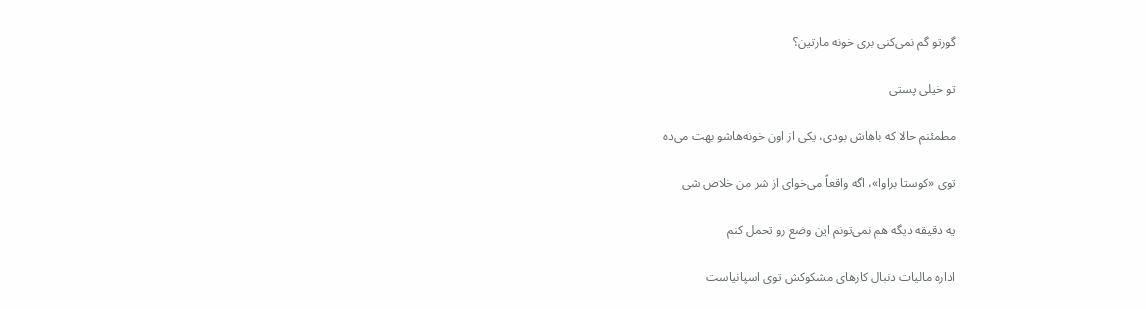گورتو گم نمی‌کنی بری خونه مارتین؟

تو خیلی پستی

مطمئنم حالا که باهاش بودی، یکی از اون خونه‌هاشو بهت می‌ده

توی «کوستا براوا»، اگه واقعاً می‌خوای از شر من خلاص شی

یه دقیقه دیگه هم نمی‌تونم این وضع رو تحمل کنم

اداره مالیات دنبال کارهای مشکوکش توی اسپانیاست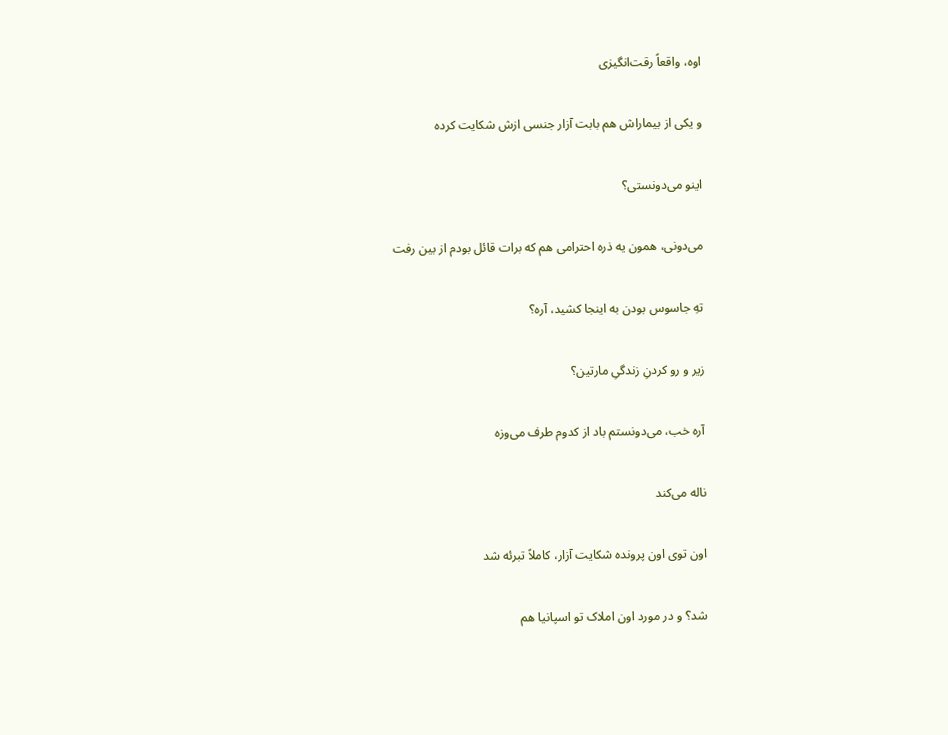اوه، واقعاً رقت‌انگیزی

و یکی از بیماراش هم بابت آزار جنسی ازش شکایت کرده

اینو می‌دونستی؟

می‌دونی، همون یه ذره احترامی هم که برات قائل بودم از بین رفت

تهِ جاسوس بودن به اینجا کشید، آره؟

زیر و رو کردنِ زندگیِ مارتین؟

آره خب، می‌دونستم باد از کدوم طرف می‌وزه

ناله می‌کند

اون توی اون پرونده شکایت آزار، کاملاً تبرئه شد

شد؟ و در مورد اون املاک تو اسپانیا هم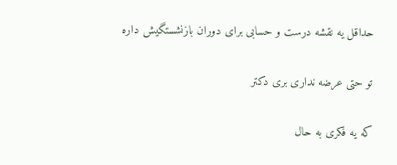حداقل یه نقشه درست و حسابی برای دوران بازنشستگیش داره

تو حتی عرضه نداری بری دکتر

که یه فکری به حال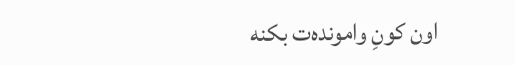اون کونِ وامونده‌ت بکنه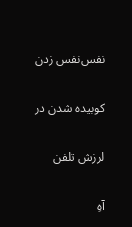نفس‌نفس زدن

کوبیده شدن در

لرزش تلفن

آهِ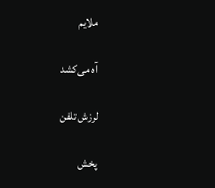ملایم

آه می‌کشد

لرزش تلفن

پخش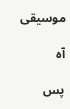موسیقی

آه

پس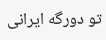تو دورگه ایرانی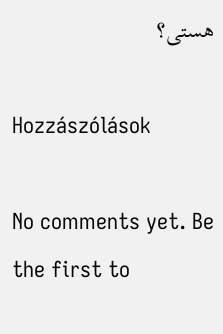هستی؟

Hozzászólások

No comments yet. Be the first to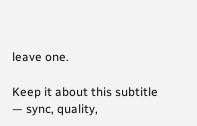leave one.

Keep it about this subtitle — sync, quality,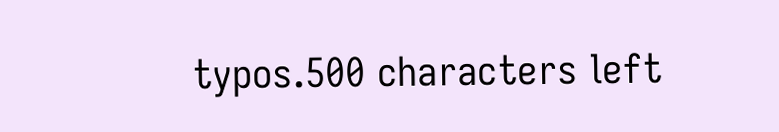typos.500 characters left